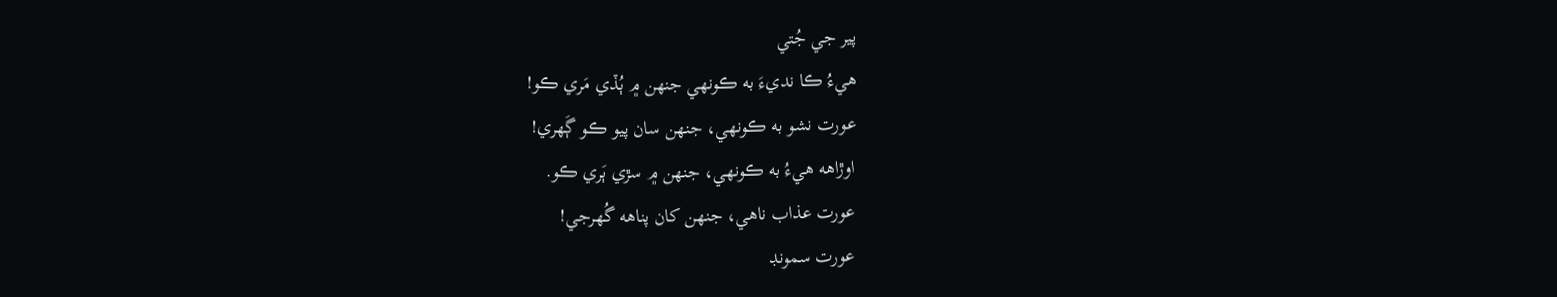پير جي جُتي
هيءُ ڪا نديءَ به ڪونهي جنهن ۾ ٻُڏي مَري ڪو!
عورت نشو به ڪونهي، جنهن سان پيو ڪو ڳَهري!
اوڙاهه هيءُ به ڪونهي، جنهن ۾ سڙي ٻَري ڪو.
عورت عذاب ناهي، جنهن کان پناهه گُهرجي!
عورت سمونڊ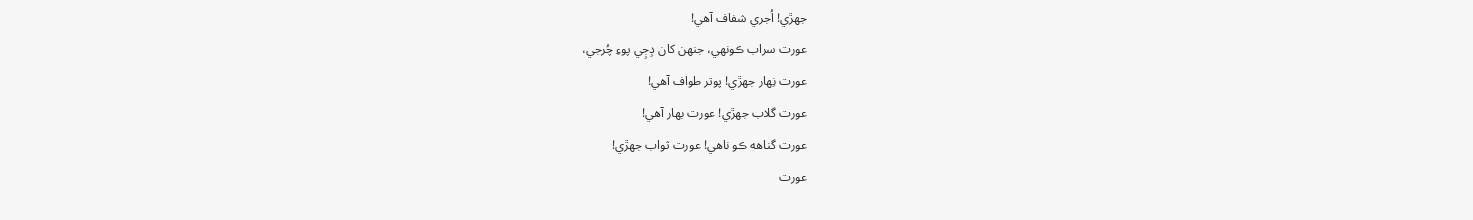جهڙي! اُجري شفاف آهي!
عورت سراب ڪونهي، جنهن کان ڊِڄِي پوءِ چُرجي،
عورت نِهار جهڙي! پوتر طواف آهي!
عورت گلاب جهڙي! عورت بهار آهي!
عورت گناهه ڪو ناهي! عورت ثواب جهڙي!
عورت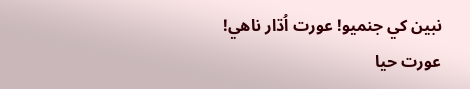نبين کي جنميو! عورت اُڌار ناهي!
عورت حيا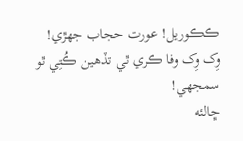ڪڪوريل! عورت حجاب جهڙي!
وِک وِک وفا ڪري ٿي تڏهين ڪُتِي ٿو سمجهي!
ڇالئه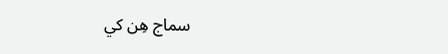سماج هِن کي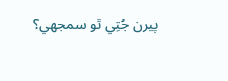پيرن جُتِي ٿو سمجهي؟